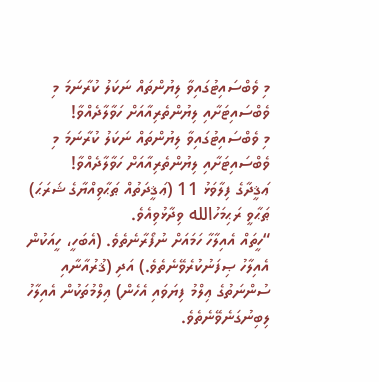މި ވެބްސައިޓުގައިވާ ލިޔުންތައް ނަކަލު ކުރާނަމަ މި ވެބްސައިޓަށާއި ލިޔުންތެރިއާއަށް ހަވާލާދެއްވާ!
މި ވެބްސައިޓުގައިވާ ލިޔުންތައް ނަކަލު ކުރާނަމަ މި ވެބްސައިޓަށާއި ލިޔުންތެރިއާއަށް ހަވާލާދެއްވާ!
ޢަޤީދާގެ ފިލާވަޅު 11 (ޢަޤީދަތުއް ޠަޙާވިއްޔާގެ ޝަރަޙަ)
ޠަޙާވީ ރަޙިމަހުالله ވިދާޅުވިއެވެ.
“ހީތައް އެއިލާހާ ހަމައަށް ނުފޯރާނެތެވެ. (އެބަހީ، ހީއަކުން އެއިލާހު ޞިފަނުކުރެވޭނެތެވެ.) އަދި (ޤުރުއާނާއި ސުންނަތުގެ ޢިލްމު ފިޔަވައި އެހެން) ޢިލްމުތަކުން އެއިލާހު ލިބިނުގަނެވޭނެތެވެ.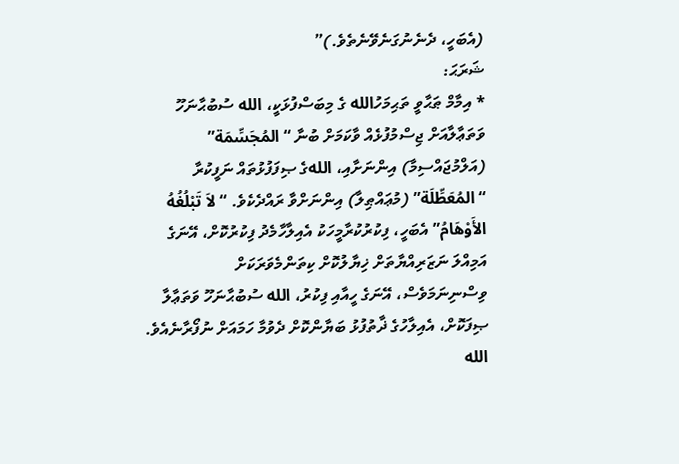(އެބަހީ، ދެނެނުގަނެވޭނެތެވެ.)”
ޝަރަޙަ:
* އިމާމް ޠަޙާވީ ތަޙިމަހުالله ގެ މިބަސްފުޅަކީ، الله ސުބުޙާނަހޫ ވަތަޢާލާއަށް ޖިސްމުފުޅެއް ވާކަމަށް ބުނާ “المُجَسِّمَة” (އަލްމުޖައްސިމާ) އިންނަށާއި، اللهގެ ޞިފަފުޅުތައް ނަފީކުރާ “المُعَطِّلَة” (މުޢައްޠިލާ) އިންނަށްވާ ރައްދެކެވެ. “لاَ تَبْلُغُهُ الأَوْهَامُ” އެބަހީ، ފިކުރުކުރާމީހަކު އެއިލާހާމެދު ފިކުރުކޮށް، އޭނަގެ އަމިއްލަ ނަޒަރިއްޔާތަށް ޚިޔާލުކޮށް ކިތަންމެވަރަކަށް ވިސްނިނަމަވެސް، އޭނަގެ ހީއާއި ފިކުރު، الله ސުބުޙާނަހޫ ވަތަޢާލާ ޞިފަކޮށް، އެއިލާހުގެ ޛާތުފުޅު ބަޔާންކޮށް ދެވުމާ ހަމައަށް ނުފޯރާނެއެވެ. الله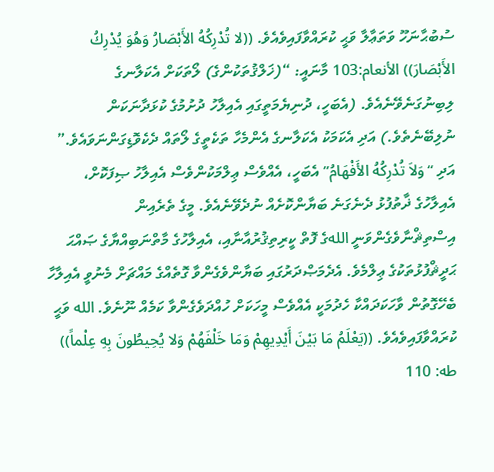ސުބުޙާނަހޫ ވަތަޢާލާ ވަޙީ ކުރައްވާފައިވެއެވެ. ((لا تُدْرِكُهُ الأَبْصَارُ وَهُوَ يُدْرِكُ الأَبْصَارَ)) الأنعام:103 މާނައީ: “(ޚަލްޤުތަކުންގެ) ލޯތަކަށް އެކަލާނގެ ލިބިނުގަނެވޭނެއެވެ. (އެބަހީ، ދުނިޔެމަތީގައި އެއިލާހު ދުށުމުގެ ކުޅަދާނަކަން ނުލިބޭނެތެވެ.) އަދި އެކަމަކު އެކަލާނގެ އެންމެހާ ތަކެތީގެ ލޯތައް ދެކެވޮޑިގަންނަވައެވެ.” އަދި “وَلاَ تُدْرِكُهُ الأَفْهَامُ” އެބަހީ، އެއްވެސް ޢިލްމަކުންވެސް އެއިލާހު ޞިފަކޮށް، އެއިލާހުގެ ޛާތުފުޅު ދެނެގަނެ ބަޔާންކޮށެއް ނުދެވޭނެއެވެ. މީގެ ތެރެއިން އިސްތިޘްނާވެގެންވަނީ اللهގެ ފޮތް ކީރިތިޤުރުއާނާއި، އެއިލާހުގެ މާތްނަބިއްޔާގެ ޞައްޙަ ޙަދީޘްފުޅުތަކުގެ ޢިލްމެވެ. އެދެމަޞްދަރުގައި ބަޔާންވެގެންވާ ގޮތެއްގެ މައްޗަށް މެނުވީ އެއިލާހާ ބެހޭގޮތުން ވާހަކަދައްކާ ހެދުމަކީ އެއްވެސް މީހަކަށް ހުއްދަވެގެންވާ ކަމެއް ނޫނެވެ. الله ވަޙީ ކުރައްވާފައިވެއެވެ. ((يَعْلَمُ مَا بَيْنَ أَيْدِيهِمْ وَمَا خَلْفَهُمْ وَلا يُحِيطُونَ بِهِ عِلْماً)) طه: 110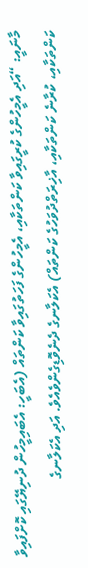މާނައީ: “އަދި އެމީހުންގެ ކުރީގައިވާ ކަންތަކާއި، އެމީހުންގެ ފަހަތުގައިވާ ކަންތައް (އެބަހީ: އެބައިމީހުން ދުނިޔޭގައި ކޮށްފައިވާ ކަންތަކާއި، ކުރާނެ ކަންތަކާއި، އާޚިރަތްދުވަހުގެ ކަންތައް) އެކަލާނގެ ދެނެވޮޑިގެންވެއެވެ. އަދި އެކަލާނގެ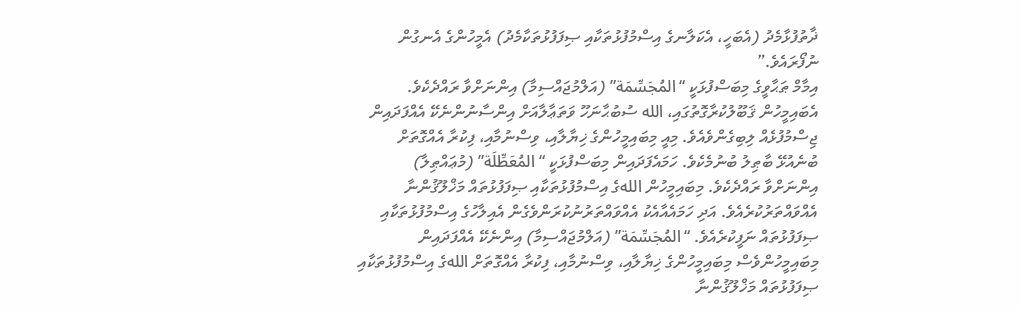ޛާތުފުޅާމެދު (އެބަހީ، އެކަލާނގެ އިސްމުފުޅުތަކާއި ޞިފަފުޅުތަކާމެދު) އެމީހުންގެ އެނގުން ނުފޯރައެވެ.”
އިމާމް ޠަޙާވީގެ މިބަސްފުޅަކީ “المُجَسِّمَة” (އަލްމުޖައްސިމާ) އިންނަށްވާ ރައްދެކެވެ. އެބައިމީހުން ޤަބޫލުކުރާގޮތުގައި، الله ސުބުޙާނަހޫ ވަތަޢާލާއަށް އިންސާނުންނެކޭ އެއްފަދައިން ޖިސްމުފުޅެއް ލިބިގެންވެއެވެ. މިއީ މިބައިމީހުންގެ ޚިޔާލާއި، ވިސްނުމާއި، ފިކުރާ އެއްގޮތަށް ބުނެއުޅޭ ބާޠިލު ބުނުމެކެވެ. ހަމައެފަދައިން މިބަސްފުޅަކީ “المُعَطِّلَة” (މުޢައްޠިލާ) އިންނަށްވާ ރައްދެކެވެ. މިބައިމީހުން اللهގެ އިސްމުފުޅުތަކާއި ޞިފަފުޅުތައް މަޚްލޫޤުންނާ އެއްވައްތަރުކުރެއެވެ. އަދި ހަމައެއާއެކު އެއްވައްތަރުނުކުރަންވެގެން އެއިލާހުގެ އިސްމުފުޅުތަކާއި ޞިފަފުޅުތައް ނަފީކުރެއެވެ. “المُجَسِّمَة” (އަލްމުޖައްސިމާ) އިންނެކޭ އެއްފަދައިން މިބައިމީހުންވެސް މިބައިމީހުންގެ ޚިޔާލާއި، ވިސްނުމާއި، ފިކުރާ އެއްގޮތަށް اللهގެ އިސްމުފުޅުތަކާއި ޞިފަފުޅުތައް މަޚްލޫޤުންނާ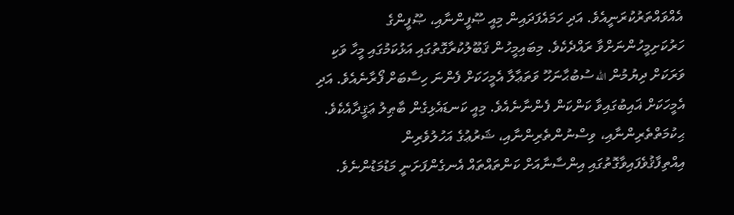އެއްވައްތަރުކުރަނީއެވެ. އަދި ހަމައެފަދައިން މިއީ ޞޫފީންނާއި، ޞޫފީންގެ ހަރުކަށިމީހުންނަށްވާ ރައްދެކެވެ. މިބައިމީހުން ޤަބޫލުކުރާގޮތުގައި އަޅުކަމުގައި މީހާ ވަކި ވަރަކަށް ދިޔުމުން الله ސުބުޙާނަހޫ ވަތަޢާލާ އެމީހަކަށް ފެންނަ ހިސާބަށް ފޯރާނެއެވެ. އަދި އެމީހަކަށް ޣައިބުގައިވާ ކަންކަން ފެންނާނެއެވެ. މިއީ ކަނޑައެޅިގެން ބާޠިލު ޢަޤީދާއެކެވެ.
ޙިކުމަތްތެރިންނާއި، ވިސްނުންތެރިންނާއި، ޝަރުޢުގެ އަހުލުވެރިން އިއްތިފާޤުވެފައިވާގޮތުގައި އިންސާނާއަށް ކަންތައްތައް އެނގެންފަށަނީ މަޑުމަޑުންނެވެ.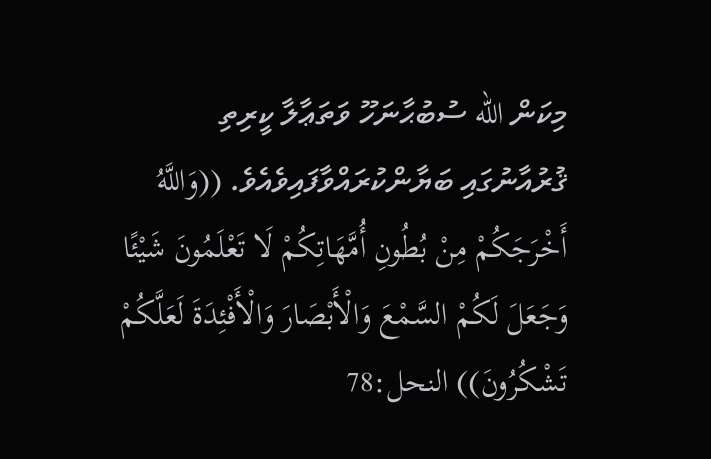މިކަން الله ސުބުޙާނަހޫ ވަތަޢާލާ ކީރިތި ޤުރުއާނުގައި ބަޔާންކުރައްވާފައިވެއެވެ. ((وَاللَّهُ أَخْرَجَكُمْ مِنْ بُطُونِ أُمَّهَاتِكُمْ لَا تَعْلَمُونَ شَيْئًا وَجَعَلَ لَكُمْ السَّمْعَ وَالْأَبْصَارَ وَالْأَفْئِدَةَ لَعَلَّكُمْ تَشْكُرُونَ)) النحل:78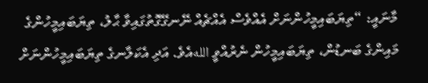މާނައީ: “ތިޔަބައިމީހުންނަށް އެއްވެސް އެއްޗެއް ނޭނގޭގޮތުގައިވާ ޙާލު، ތިޔަބައިމީހުންގެ މައިންގެ ބަނޑުން، ތިޔަބައިމީހުން ނެރުއްވީ اللهއެވެ. އަދި އެކަލާނގެ ތިޔަބައިމީހުންނަށް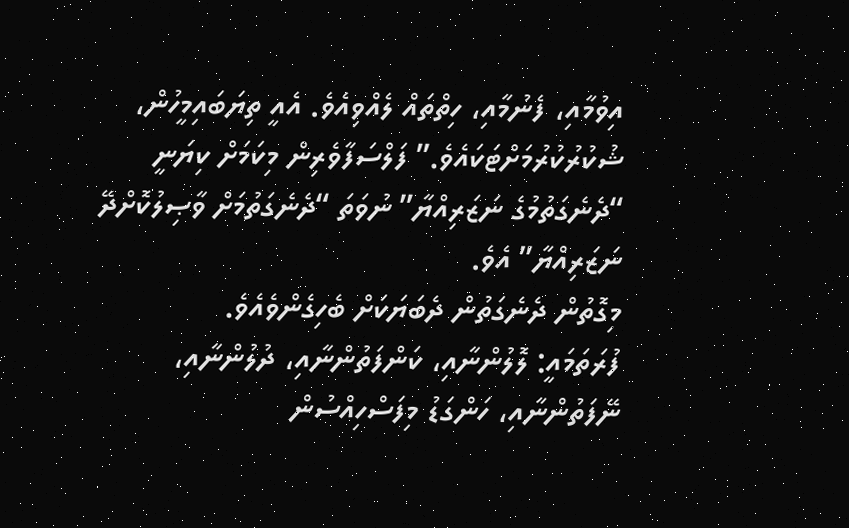އިވުމާއި، ފެނުމާއި، ހިތްތައް ލެއްވިއެވެ. އެއީ ތިޔަބައިމީހުން، ޝުކުރުކުރުމަށްޓަކައެވެ.” ފަލްސަފާވެރިން މިކަމަށް ކިޔަނީ “ދެނެގަތުމުގެ ނަޒަރިއްޔާ” ނުވަތަ “ދެނެގަތުމަށް ވާޞިލުކޮށްދޭ ނަޒަރިއްޔާ” އެވެ.
މިގޮތުން ދެނެގަތުން ދެބަޔަކަށް ބެހިގެންވެއެވެ.
ފުރަތަމައީ: ލޮލުންނާއި، ކަންފަތުންނާއި، ދުލުންނާއި، ނޭފަތުންނާއި، ހަންގަޑު މިފަސްހިއްސުން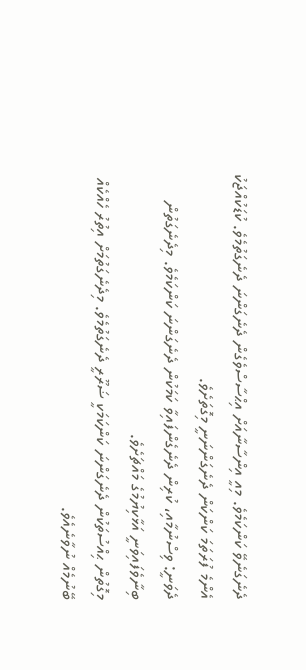ދެނެގަނެވޭ ކަންކަމެވެ. މިއީ އިންސާނާއަށް އިޙްސާސްވެގެން ދެނެގަންނަ ދެނެގަތުމެވެ. ކުޑަކުއްޖަކު އެންމެ ފުރަތަމަ ކަންކަން ދެނެގަންނަނީ މިގޮތަށެވެ.
ދެވަނީ: ވިސްނުމާއި، ކުރިން ދެނެގެންފައިވާ ކަމަކުން ދެނެގަންނަ ކަންކަމެވެ. މިދެނެގަތުން ބިނާވެފައިވަނީ އަޅާކިޔުމުގެ މައްޗަށެވެ.
މިގޮތުން ޙިއްސުތަކުން ދެނެގަންނަ ކަންކަމަކީ ޟަރޫރީ ދެނެގަތުމެވެ. މިދެނެގަތުމަށް އިތުރު ހެއްކެއް ބޭނުމެއް ނުވާނެއެވެ.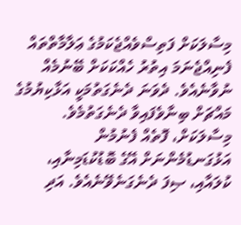މިސާލަކަށް ފަތިސްވެއްޖެކަމުގެ ޢަލާމާތްތައް ފެނިއްޖެނަމަ އިތުރު ހެއްކަކަށް ބޭނުމެއް ނުވާނެއެވެ. ދެވަނަ ދެނެގަތުމަކީ އަޅާކިޔުމުގެ މައްޗަށް ބިނާވެފައިވާ ދެނެގަތުމެވެ. މިސާލަކަށް، ފޮތެއް ފެނުމުން އަޅުގަނޑުމެންނަށް އޭގެ ބޮޑުކުޑަމިނާއި، ކުލައާއި، ޞިފަ ދެނެގަނެވޭނެއެވެ. އަދި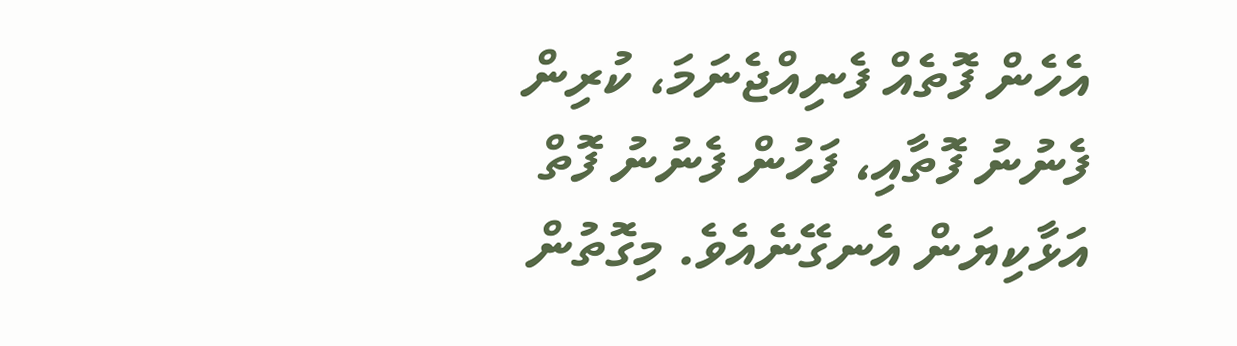އެހެން ފޮތެއް ފެނިއްޖެނަމަ، ކުރިން ފެނުނު ފޮތާއި، ފަހުން ފެނުނު ފޮތް އަޅާކިޔަން އެނގޭނެއެވެ. މިގޮތުން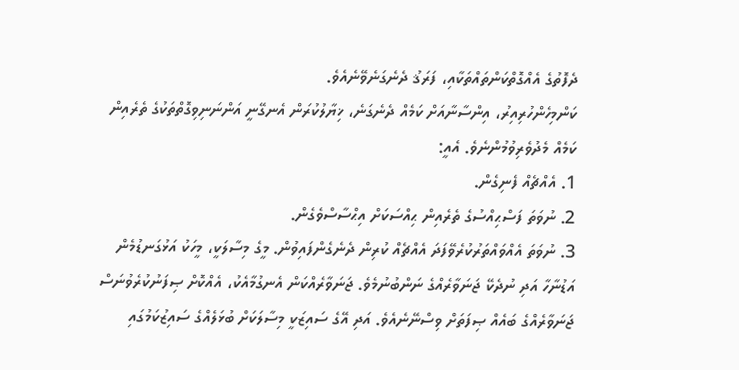ދެފޮތުގެ އެއްގޮތްކަންތައްތަކާއި، ފަރަޤު ދެނެގަނެވޭނެއެވެ.
ކަންމިހެންހުރިއިރު، އިންސާނާއަށް ކަމެއް ދެނެގަނެ، ޚިޔާލުކުރަން އެނގޭނީ އަންނަނިވިގޮތްތަކުގެ ތެރެއިން ކަމެއް މެދުވެރިވުމުންނެވެ. އެއީ:
1. އެއްޗެއް ފެނިގެން.
2. ނުވަތަ ފަސްޙިއްސުގެ ތެރެއިން ޙިއްސަކަށް އިޙްސާސްވެގެން.
3. ނުވަތަ އެއްވައްތަރުކުރެވޭފަދަ އެއްޗެއް ކުރިން ދެނެގެންފައިވުން. މީގެ މިސާލަކީ، މީހަކު އަޅުގަނޑުމެން އަޑުނާހާ އަދި ނުދެކޭ ޖަނަވާރެއްގެ ނަންބުނުމެވެ. ޖަނަވާރެއްކަން އެނގުމާއެކު، އެއްކޮށް ޞިފަނުކުރެވުނަސް ޖަނަވާރެއްގެ ބައެއް ޞިފަތަށް ވިސްނޭނެއެވެ. އަދި އޭގެ ސައިޒަކީ މިސާލަކަށް ބުޅަލެއްގެ ސައިޒުކަމުގައި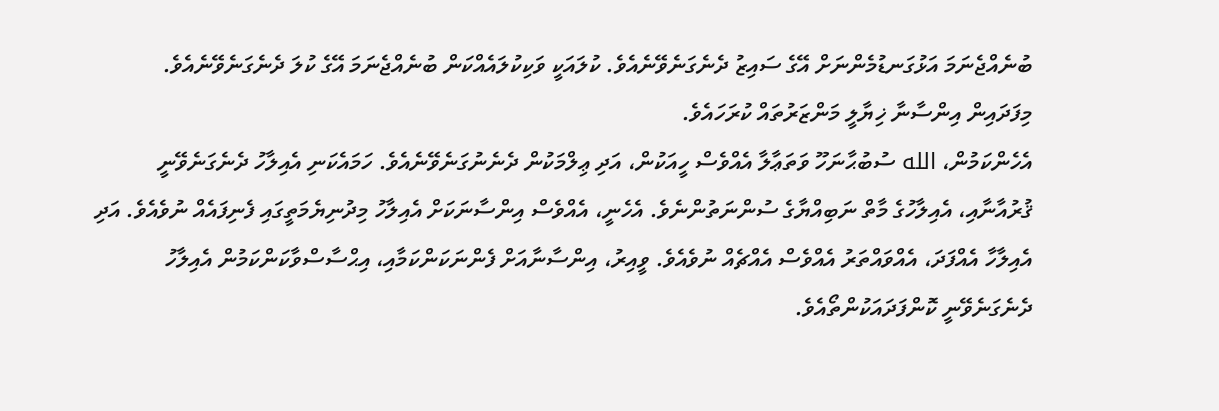ބުނެއްޖެނަމަ އަޅުގަނޑުމެންނަށް އޭގެ ސައިޒު ދެނެގަނެވޭނެއެވެ. ކުލައަކީ ވަކިކުލައެއްކަން ބުނެއްޖެނަމަ އޭގެ ކުލަ ދެނެގަނެވޭނެއެވެ. މިފަދައިން އިންސާނާ ޚިޔާލީ މަންޒަރުތައް ކުރަހައެވެ.
އެހެންކަމުން، الله ސުބުޙާނަހޫ ވަތަޢާލާ އެއްވެސް ހީއަކުން، އަދި ޢިލްމަކުން ދެނެނުގަނެވޭނެއެވެ. ހަމައެކަނި އެއިލާހު ދެނެގަނެވޭނީ ޤުރުއާނާއި، އެއިލާހުގެ މާތް ނަބިއްޔާގެ ސުންނަތުންނެވެ. އެހެނީ، އެއްވެސް އިންސާނަކަށް އެއިލާހު މިދުނިޔެމަތީގައި ފެނިފައެއް ނުވެއެވެ. އަދި އެއިލާހާ އެއްފަދަ، އެއްވައްތަރު އެއްވެސް އެއްޗެއް ނުވެއެވެ. ވީއިރު، އިންސާނާއަށް ފެންނަކަންކަމާއި، އިޙްސާސްވާކަންކަމުން އެއިލާހު ދެނެގަނެވޭނީ ކޮންފަދައަކުންތޯއެވެ.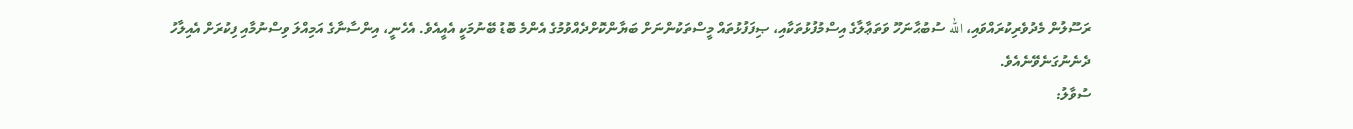ރަސޫލުން މެދުވެރިކުރައްވައި، الله ސުބުޙާނަހޫ ވަތަޢާލާގެ އިސްމުފުޅުތަކާއި، ޞިފަފުޅުތައް މީސްތަކުންނަށް ބަޔާންކޮށްދެއްވުމުގެ އެންމެ ބޮޑު ބޭނުމަކީ އެއީއެވެ. އެހެނީ، އިންސާނާގެ އަމިއްލަ ވިސްނުމާއި ފިކުރަށް އެއިލާހު ދެނެނުގަނެވޭނެއެވެ.
ސުވާލު: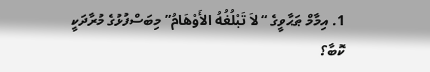1. އިމާމް ޠަޙާވީގެ “لاَ تَبْلُغُهُ الأَوْهَامُ” މިބަސްފުޅުގެ މުރާދަކީ ކޮބާ؟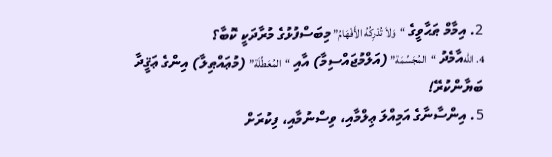2. އިމާމް ޠަޙާވީގެ “وَلاَ تُدْرِكُهُ الأَفْهَامُ” މިބަސްފުޅުގެ މުރާދަކީ ކޮބާ؟
4. اللهއާމެދު “المُجَسِّمَة” (އަލްމުޖައްސިމާ) އާއި “المُعَطِّلَة” (މުޢައްޠިލާ) އިންގެ ޢަޤީދާ ބަޔާންކުރޭ!
5. އިންސާނާގެ އަމިއްލަ ޢިލްމާއި، ވިސްނުމާއި، ފިކުރަށް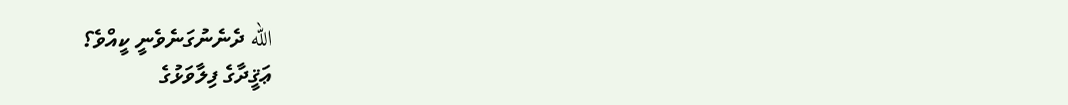الله ދެނެނުގަނެވެނީ ކީއްވެ؟
ޢަޤީދާގެ ފިލާވަޅުގެ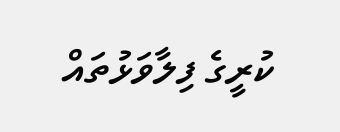ކުރީގެ ފިލާވަޅުތައް